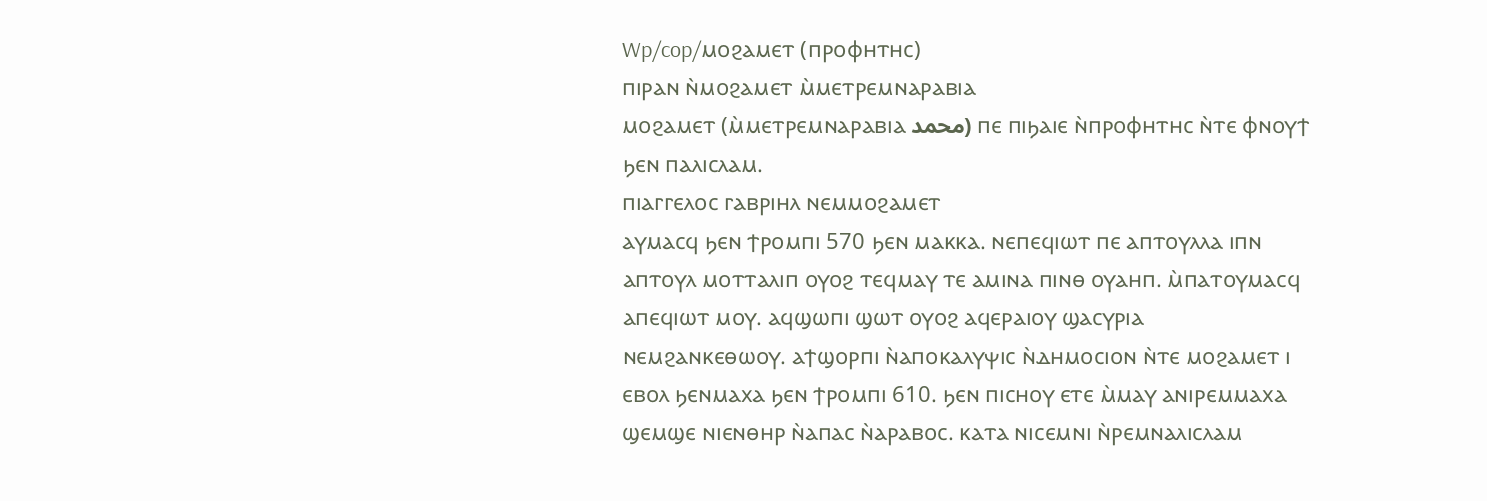Wp/cop/ⲙⲟϩⲁⲙⲉⲧ (ⲡⲣⲟⲫⲏⲧⲏⲥ)
ⲡⲓⲣⲁⲛ ⲛ̀ⲙⲟϩⲁⲙⲉⲧ ⲙ̀ⲙⲉⲧⲣⲉⲙⲛⲁⲣⲁⲃⲓⲁ
ⲙⲟϩⲁⲙⲉⲧ (ⲙ̀ⲙⲉⲧⲣⲉⲙⲛⲁⲣⲁⲃⲓⲁ محمد) ⲡⲉ ⲡⲓϧⲁⲓⲉ ⲛ̀ⲡⲣⲟⲫⲏⲧⲏⲥ ⲛ̀ⲧⲉ ⲫⲛⲟⲩϯ ϧⲉⲛ ⲡⲁⲗⲓⲥⲗⲁⲙ.
ⲡⲓⲁⲅⲅⲉⲗⲟⲥ ⲅⲁⲃⲣⲓⲏⲗ ⲛⲉⲙⲙⲟϩⲁⲙⲉⲧ
ⲁⲩⲙⲁⲥϥ ϧⲉⲛ ϯⲣⲟⲙⲡⲓ 570 ϧⲉⲛ ⲙⲁⲕⲕⲁ. ⲛⲉⲡⲉϥⲓⲱⲧ ⲡⲉ ⲁⲡⲧⲟⲩⲗⲗⲁ ⲓⲡⲛ ⲁⲡⲧⲟⲩⲗ ⲙⲟⲧⲧⲁⲗⲓⲡ ⲟⲩⲟϩ ⲧⲉϥⲙⲁⲩ ⲧⲉ ⲁⲙⲓⲛⲁ ⲡⲓⲛⲑ ⲟⲩⲁⲏⲡ. ⲙ̀ⲡⲁⲧⲟⲩⲙⲁⲥϥ ⲁⲡⲉϥⲓⲱⲧ ⲙⲟⲩ. ⲁϥϣⲱⲡⲓ ϣⲱⲧ ⲟⲩⲟϩ ⲁϥⲉⲣⲁⲓⲟⲩ ϣⲁⲥⲩⲣⲓⲁ ⲛⲉⲙϩⲁⲛⲕⲉⲑⲱⲟⲩ. ⲁϯϣⲟⲣⲡⲓ ⲛ̀ⲁⲡⲟⲕⲁⲗⲩⲯⲓⲥ ⲛ̀ⲇⲏⲙⲟⲥⲓⲟⲛ ⲛ̀ⲧⲉ ⲙⲟϩⲁⲙⲉⲧ ⲓ ⲉⲃⲟⲗ ϧⲉⲛⲙⲁⲭⲁ ϧⲉⲛ ϯⲣⲟⲙⲡⲓ 610. ϧⲉⲛ ⲡⲓⲥⲏⲟⲩ ⲉⲧⲉ ⲙ̀ⲙⲁⲩ ⲁⲛⲓⲣⲉⲙⲙⲁⲭⲁ ϣⲉⲙϣⲉ ⲛⲓⲉⲛⲑⲏⲣ ⲛ̀ⲁⲡⲁⲥ ⲛ̀ⲁⲣⲁⲃⲟⲥ. ⲕⲁⲧⲁ ⲛⲓⲥⲉⲙⲛⲓ ⲛ̀ⲣⲉⲙⲛⲁⲗⲓⲥⲗⲁⲙ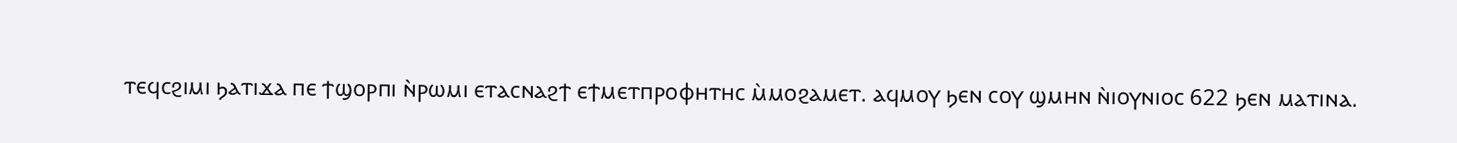ⲧⲉϥⲥϩⲓⲙⲓ ϧⲁⲧⲓϫⲁ ⲡⲉ ϯϣⲟⲣⲡⲓ ⲛ̀ⲣⲱⲙⲓ ⲉⲧⲁⲥⲛⲁϩϯ ⲉϯⲙⲉⲧⲡⲣⲟⲫⲏⲧⲏⲥ ⲙ̀ⲙⲟϩⲁⲙⲉⲧ. ⲁϥⲙⲟⲩ ϧⲉⲛ ⲥⲟⲩ ϣⲙⲏⲛ ⲛ̀ⲓⲟⲩⲛⲓⲟⲥ 622 ϧⲉⲛ ⲙⲁⲧⲓⲛⲁ.